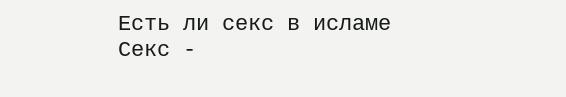Есть ли секс в исламе
Секс -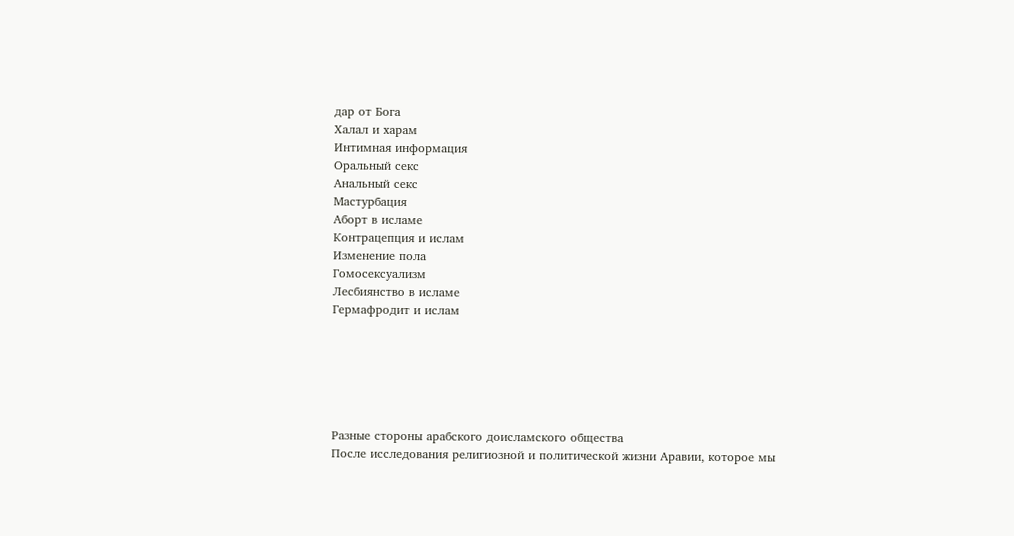дар от Бога
Халал и харам
Интимная информация
Оральный секс
Анальный секс
Мастурбация
Аборт в исламе
Контрацепция и ислам
Изменение пола
Гомосексуализм
Лесбиянство в исламе
Гермафродит и ислам






Разные стороны арабского доисламского общества
После исследования религиозной и политической жизни Аравии, которое мы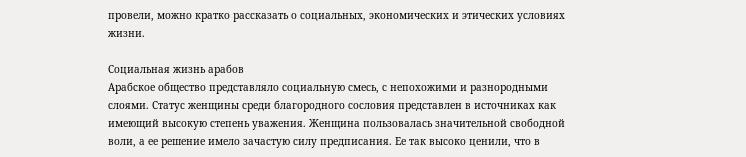провели, можно кратко рассказать о социальных, экономических и этических условиях жизни.

Социальная жизнь арабов
Арабское общество представляло социальную смесь, с непохожими и разнородными слоями. Статус женщины среди благородного сословия представлен в источниках как имеющий высокую степень уважения. Женщина пользовалась значительной свободной воли, а ее решение имело зачастую силу предписания. Ее так высоко ценили, что в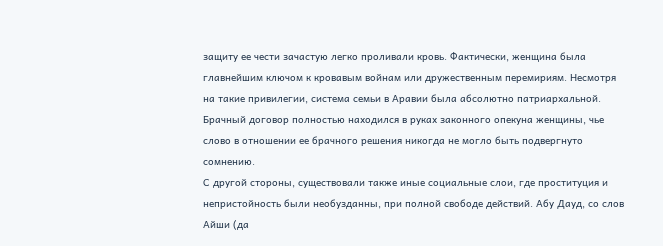защиту ее чести зачастую легко проливали кровь. Фактически, женщина была главнейшим ключом к кровавым войнам или дружественным перемириям. Несмотря на такие привилегии, система семьи в Аравии была абсолютно патриархальной. Брачный договор полностью находился в руках законного опекуна женщины, чье слово в отношении ее брачного решения никогда не могло быть подвергнуто сомнению.
С другой стороны, существовали также иные социальные слои, где проституция и непристойность были необузданны, при полной свободе действий. Абу Дауд, со слов Айши (да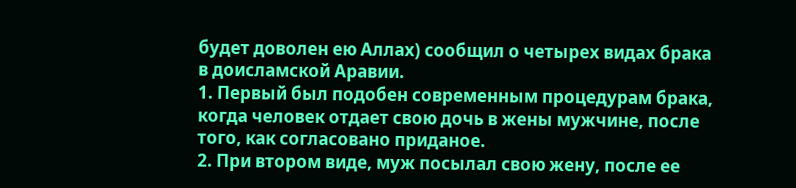будет доволен ею Аллах) сообщил о четырех видах брака в доисламской Аравии.
1. Первый был подобен современным процедурам брака, когда человек отдает свою дочь в жены мужчине, после того, как согласовано приданое.
2. При втором виде, муж посылал свою жену, после ее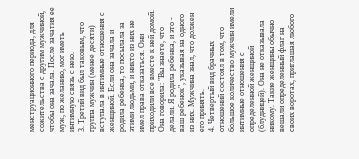менструационного периода, для сожительства с другим мужчиной, чтобы она зачала. После зачатия ее муж, по желанию, мог иметь интимную связь с нею.
3. Третий вид был таковым, что группа мужчин (менее десяти) вступала в интимные отношения с женщиной. Если она зачала и родила ребенка, то посылала за этими людьми, и никто из них не имел права отказаться. Они приходили все вместе к ней домой. Она говорила: "Вы знаете, что делали. Я родила ребенка, и это - ваш ребенок", указывая на одного из них. Мужчина знал, что должен его принять.
4. Четвертый вид брачных отношений состоял в том, что большое количество мужчин имели интимные отношения с определенной женщиной (блудницей). Она не отказывала никому. Такие женщины обычно вешали определенный флаг на своих воротах, приглашая любого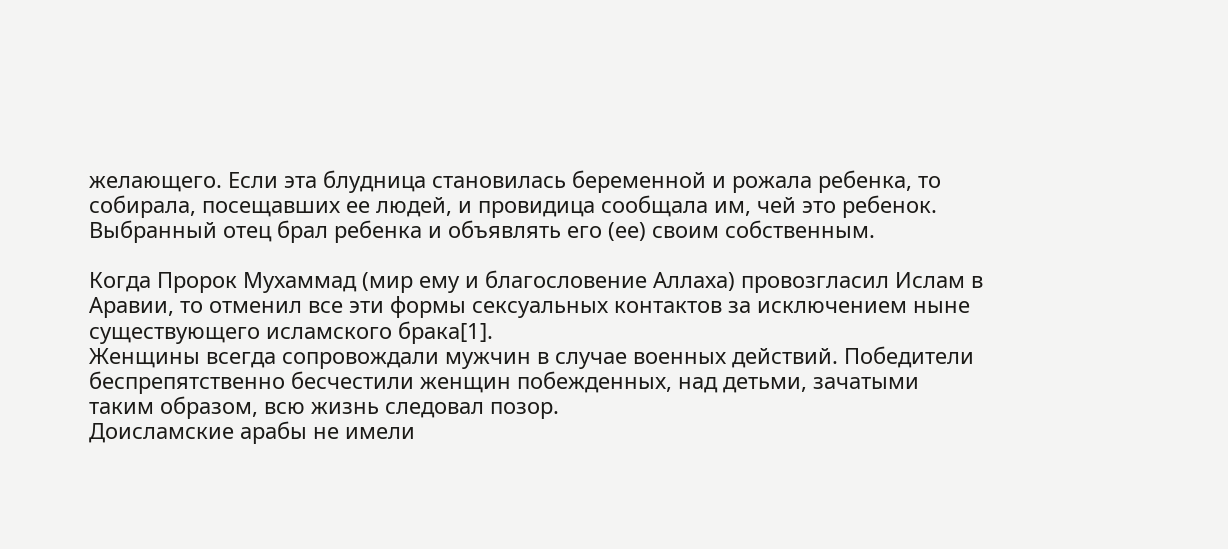желающего. Если эта блудница становилась беременной и рожала ребенка, то собирала, посещавших ее людей, и провидица сообщала им, чей это ребенок. Выбранный отец брал ребенка и объявлять его (ее) своим собственным.

Когда Пророк Мухаммад (мир ему и благословение Аллаха) провозгласил Ислам в Аравии, то отменил все эти формы сексуальных контактов за исключением ныне существующего исламского брака[1].
Женщины всегда сопровождали мужчин в случае военных действий. Победители беспрепятственно бесчестили женщин побежденных, над детьми, зачатыми таким образом, всю жизнь следовал позор.
Доисламские арабы не имели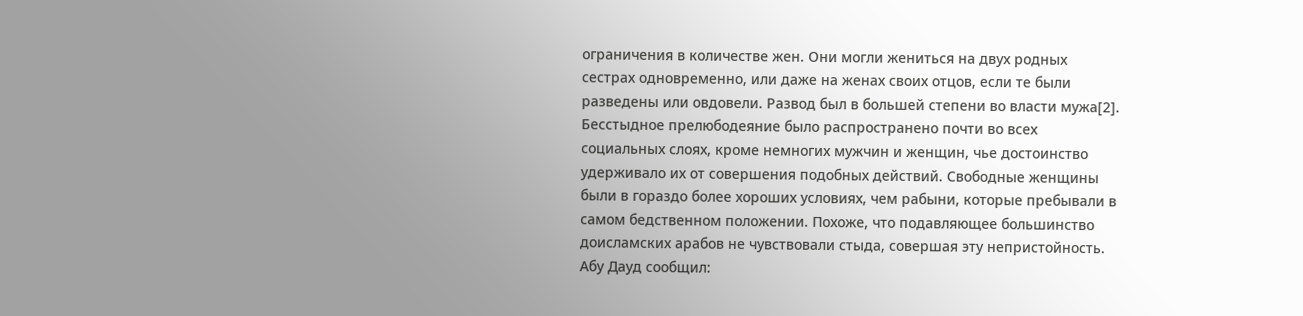ограничения в количестве жен. Они могли жениться на двух родных сестрах одновременно, или даже на женах своих отцов, если те были разведены или овдовели. Развод был в большей степени во власти мужа[2].
Бесстыдное прелюбодеяние было распространено почти во всех социальных слоях, кроме немногих мужчин и женщин, чье достоинство удерживало их от совершения подобных действий. Свободные женщины были в гораздо более хороших условиях, чем рабыни, которые пребывали в самом бедственном положении. Похоже, что подавляющее большинство доисламских арабов не чувствовали стыда, совершая эту непристойность. Абу Дауд сообщил: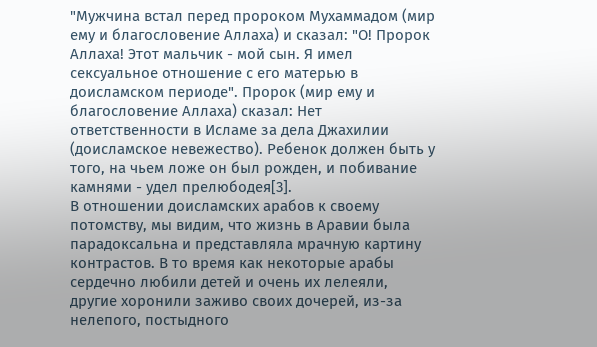"Мужчина встал перед пророком Мухаммадом (мир ему и благословение Аллаха) и сказал: "О! Пророк Аллаха! Этот мальчик - мой сын. Я имел сексуальное отношение с его матерью в доисламском периоде". Пророк (мир ему и благословение Аллаха) сказал: Нет ответственности в Исламе за дела Джахилии (доисламское невежество). Ребенок должен быть у того, на чьем ложе он был рожден, и побивание камнями - удел прелюбодея[3].
В отношении доисламских арабов к своему потомству, мы видим, что жизнь в Аравии была парадоксальна и представляла мрачную картину контрастов. В то время как некоторые арабы сердечно любили детей и очень их лелеяли, другие хоронили заживо своих дочерей, из-за нелепого, постыдного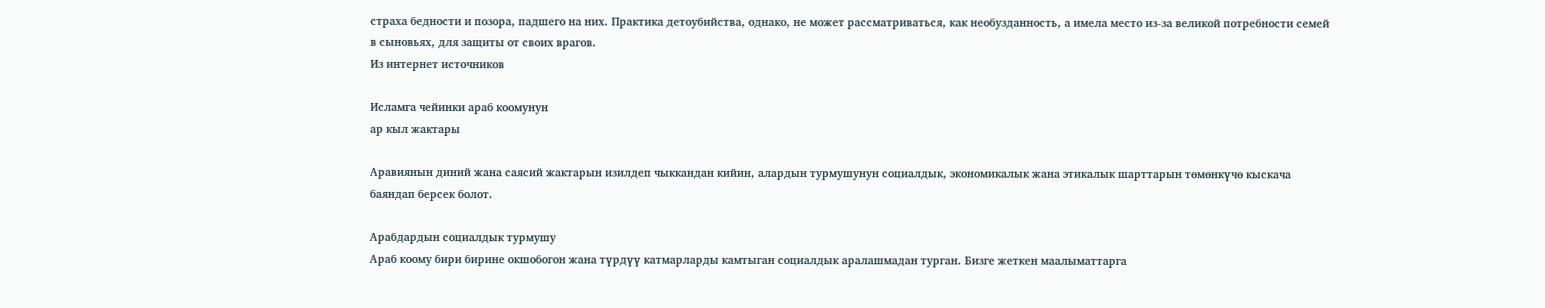страха бедности и позора, падшего на них. Практика детоубийства, однако, не может рассматриваться, как необузданность, а имела место из-за великой потребности семей в сыновьях, для защиты от своих врагов.
Из интернет источников

Исламга чейинки араб коомунун
ар кыл жактары

Аравиянын диний жана саясий жактарын изилдеп чыккандан кийин, алардын турмушунун социалдык, экономикалык жана этикалык шарттарын төмөнкүчө кыскача баяндап берсек болот.

Арабдардын социалдык турмушу
Араб коому бири бирине окшобогон жана түрдүү катмарларды камтыган социалдык аралашмадан турган. Бизге жеткен маалыматтарга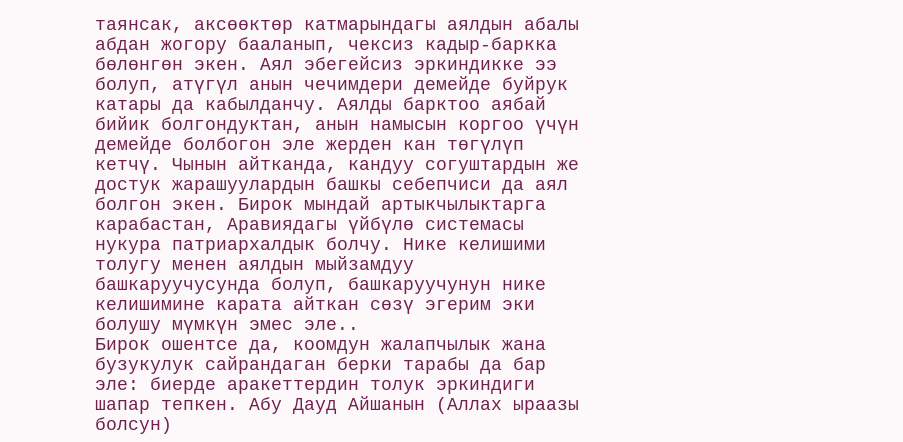таянсак, аксөөктөр катмарындагы аялдын абалы абдан жогору бааланып, чексиз кадыр-баркка бөлөнгөн экен. Аял эбегейсиз эркиндикке ээ болуп, атүгүл анын чечимдери демейде буйрук катары да кабылданчу. Аялды барктоо аябай бийик болгондуктан, анын намысын коргоо үчүн демейде болбогон эле жерден кан төгүлүп кетчү. Чынын айтканда, кандуу согуштардын же достук жарашуулардын башкы себепчиси да аял болгон экен. Бирок мындай артыкчылыктарга карабастан, Аравиядагы үйбүлө системасы нукура патриархалдык болчу. Нике келишими толугу менен аялдын мыйзамдуу башкаруучусунда болуп, башкаруучунун нике келишимине карата айткан сөзү эгерим эки болушу мүмкүн эмес эле..
Бирок ошентсе да, коомдун жалапчылык жана бузукулук сайрандаган берки тарабы да бар эле: биерде аракеттердин толук эркиндиги шапар тепкен. Абу Дауд Айшанын (Аллах ыраазы болсун)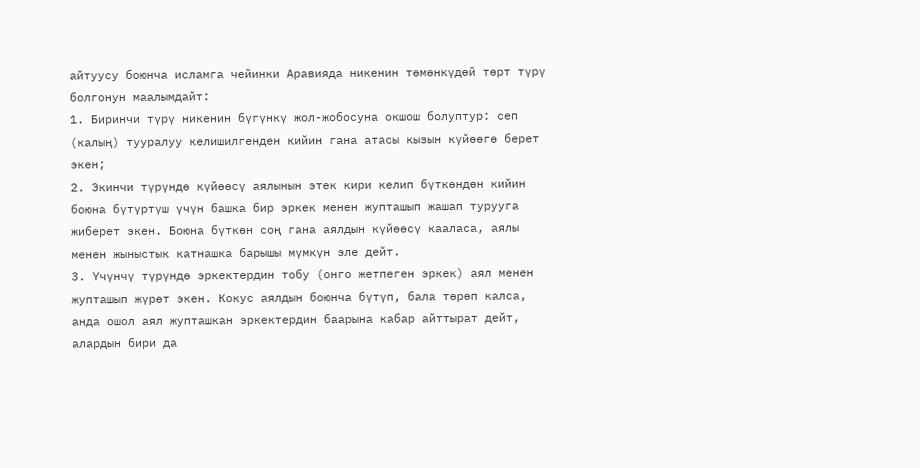айтуусу боюнча исламга чейинки Аравияда никенин төмөнкүдөй төрт түрү болгонун маалымдайт:
1. Биринчи түрү никенин бүгүнкү жол-жобосуна окшош болуптур: сеп (калың) тууралуу келишилгенден кийин гана атасы кызын күйөөгө берет экен;
2. Экинчи түрүндө күйөөсү аялынын этек кири келип бүткөндөн кийин боюна бүтүртүш үчүн башка бир эркек менен жупташып жашап турууга жиберет экен. Боюна бүткөн соң гана аялдын күйөөсү кааласа, аялы менен жыныстык катнашка барышы мүмкүн эле дейт.
3. Үчүнчү түрүндө эркектердин тобу (онго жетпеген эркек) аял менен жупташып жүрөт экен. Кокус аялдын боюнча бүтүп, бала төрөп калса, анда ошол аял жупташкан эркектердин баарына кабар айттырат дейт, алардын бири да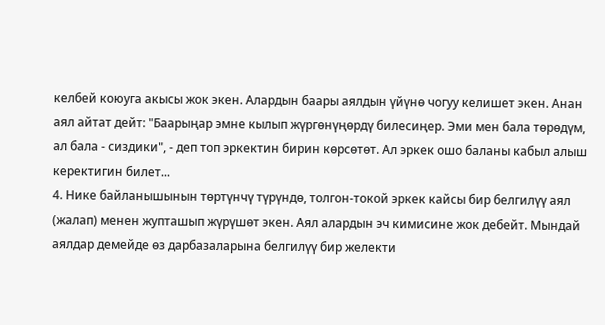келбей коюуга акысы жок экен. Алардын баары аялдын үйүнө чогуу келишет экен. Анан аял айтат дейт: "Баарыңар эмне кылып жүргөнүңөрдү билесиңер. Эми мен бала төрөдүм, ал бала - сиздики", - деп топ эркектин бирин көрсөтөт. Ал эркек ошо баланы кабыл алыш керектигин билет...
4. Нике байланышынын төртүнчү түрүндө, толгон-токой эркек кайсы бир белгилүү аял (жалап) менен жупташып жүрүшөт экен. Аял алардын эч кимисине жок дебейт. Мындай аялдар демейде өз дарбазаларына белгилүү бир желекти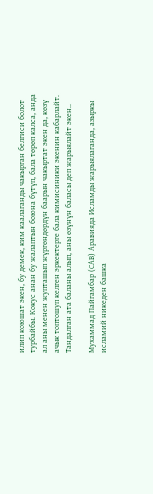илип коюшат экен, бу демек, ким каалаганды чакырган белгиси болот турбайбы. Кокус анан бу жалаптын боюна бүтүп, бала төрөп калса, анда ал аны менен жупташып жүргөндөрдүн баарын чакыртат экен да, көзү ачык топтошуп келген эркектерге бала кимисиники экенин кабарлайт. Тандалган ата баланы алып, аны өзүнүн баласы деп жарыялайт экен..

Мухаммад Пайгамбар (САВ) Аравияда Исламды жарыялаганда, азыркы исламий никеден башка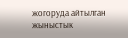жогоруда айтылган жыныстык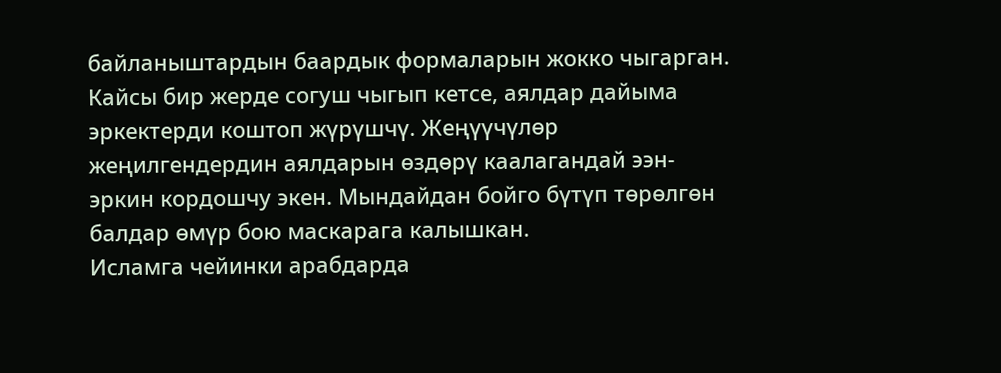байланыштардын баардык формаларын жокко чыгарган.
Кайсы бир жерде согуш чыгып кетсе, аялдар дайыма эркектерди коштоп жүрүшчү. Жеңүүчүлөр жеңилгендердин аялдарын өздөрү каалагандай ээн-эркин кордошчу экен. Мындайдан бойго бүтүп төрөлгөн балдар өмүр бою маскарага калышкан.
Исламга чейинки арабдарда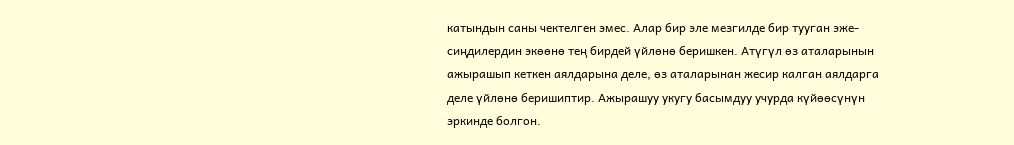катындын саны чектелген эмес. Алар бир эле мезгилде бир тууган эже-сиңдилердин экөөнө тең бирдей үйлөнө беришкен. Атүгүл өз аталарынын ажырашып кеткен аялдарына деле, өз аталарынан жесир калган аялдарга деле үйлөнө беришиптир. Ажырашуу укугу басымдуу учурда күйөөсүнүн эркинде болгон.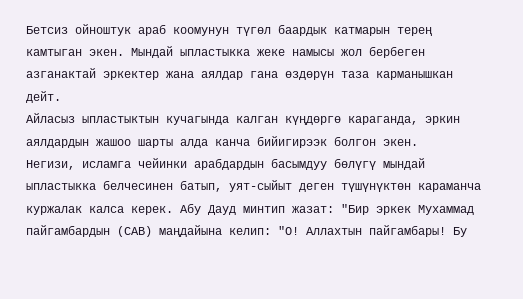Бетсиз ойноштук араб коомунун түгөл баардык катмарын терең камтыган экен. Мындай ыпластыкка жеке намысы жол бербеген азганактай эркектер жана аялдар гана өздөрүн таза карманышкан дейт.
Айласыз ыпластыктын кучагында калган күңдөргө караганда, эркин аялдардын жашоо шарты алда канча бийигирээк болгон экен.
Негизи, исламга чейинки арабдардын басымдуу бөлүгү мындай ыпластыкка белчесинен батып, уят-сыйыт деген түшүнүктөн караманча куржалак калса керек. Абу Дауд минтип жазат: "Бир эркек Мухаммад пайгамбардын (САВ) маңдайына келип: "О! Аллахтын пайгамбары! Бу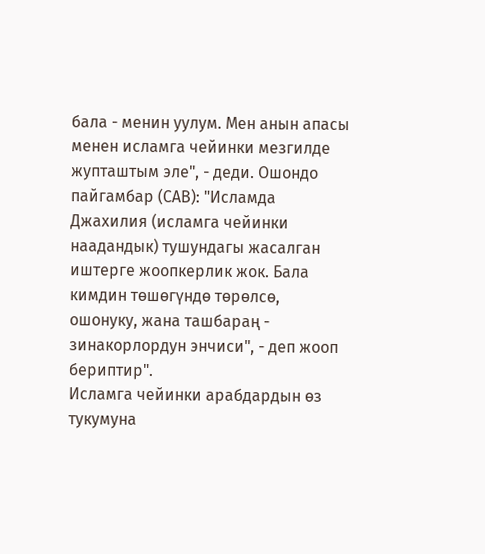бала - менин уулум. Мен анын апасы менен исламга чейинки мезгилде жупташтым эле", - деди. Ошондо пайгамбар (САВ): "Исламда Джахилия (исламга чейинки наадандык) тушундагы жасалган иштерге жоопкерлик жок. Бала кимдин төшөгүндө төрөлсө, ошонуку, жана ташбараң - зинакорлордун энчиси", - деп жооп бериптир".
Исламга чейинки арабдардын өз тукумуна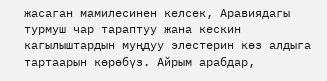жасаган мамилесинен келсек, Аравиядагы турмуш чар тараптуу жана кескин кагылыштардын муңдуу элестерин көз алдыга тартаарын көрөбүз. Айрым арабдар,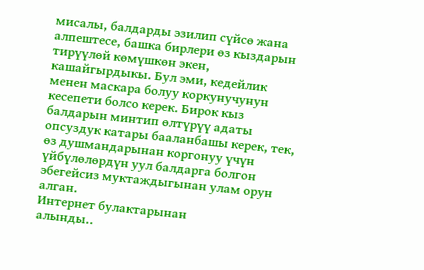мисалы, балдарды эзилип сүйсө жана алпештесе, башка бирлери өз кыздарын тирүүлөй көмүшкөн экен, кашайгырдыкы. Бул эми, кедейлик менен маскара болуу коркунучунун кесепети болсо керек. Бирок кыз балдарын минтип өлтүрүү адаты опсуздук катары бааланбашы керек, тек, өз душмандарынан коргонуу үчүн үйбүлөлөрдүн уул балдарга болгон эбегейсиз муктаждыгынан улам орун алган.
Интернет булактарынан
алынды..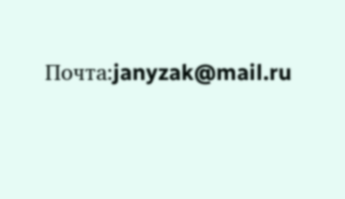Почта:janyzak@mail.ru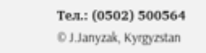Тел.: (0502) 500564
© J.Janyzak, Kyrgyzstan